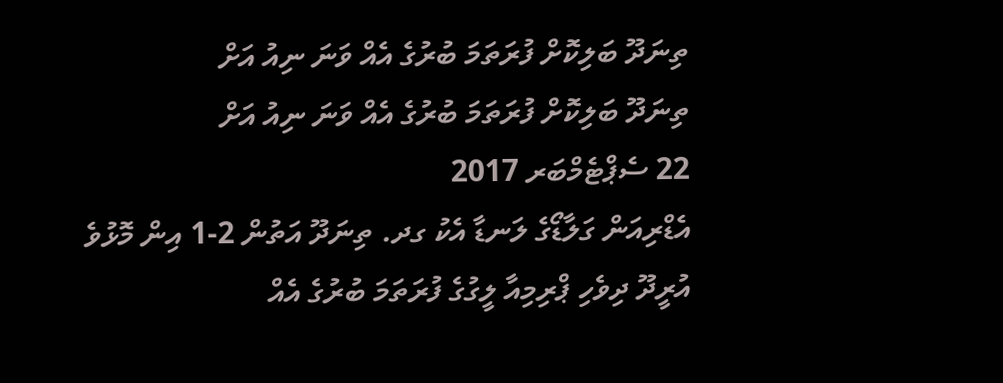ތިނަދޫ ބަލިކޮށް ފުރަތަމަ ބުރުގެ އެއް ވަނަ ނިއު އަށް
ތިނަދޫ ބަލިކޮށް ފުރަތަމަ ބުރުގެ އެއް ވަނަ ނިއު އަށް
22 ސެޕްޓެމްބަރ 2017
އެޑްރިއަން ގަލާޑޯގެ ލަނޑާ އެކު ގދ. ތިނަދޫ އަތުން 2-1 އިން މޮޅުވެ އުރީދޫ ދިވެހި ޕްރިމިއާ ލީގުގެ ފުރަތަމަ ބުރުގެ އެއް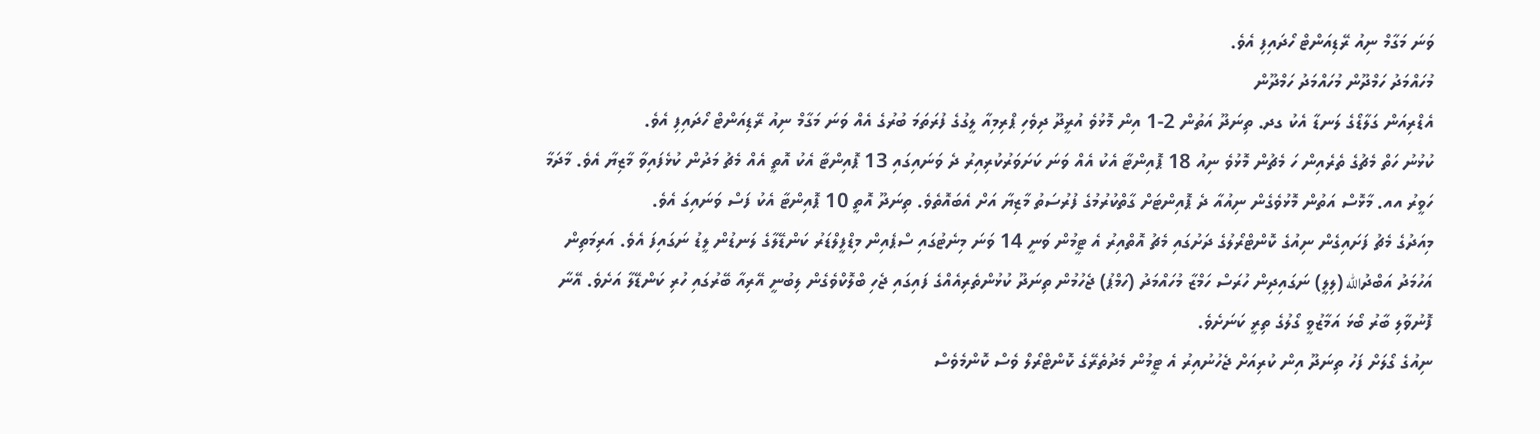ވަނަ މަގާމް ނިއު ރޭޑިއަންޓް ހޯދައިފި އެވެ.
މުހައްމަދު ހަމްދޫން މުހައްމަދު ހަމްދޫން
އެޑްރިއަން ގަލާޑޯގެ ލަނޑާ އެކު ގދ. ތިނަދޫ އަތުން 2-1 އިން މޮޅުވެ އުރީދޫ ދިވެހި ޕްރިމިއާ ލީގުގެ ފުރަތަމަ ބުރުގެ އެއް ވަނަ މަގާމް ނިއު ރޭޑިއަންޓް ހޯދައިފި އެވެ.
ކުޅުނު ހަތް މެޗުގެ ތެރެއިން ހަ މެޗުން މޮޅުވެ ނިއު 18 ޕޮއިންޓާ އެކު އެއް ވަނަ ކަށަވަރުކުރިއިރު ދެ ވަނައިގައި 13 ޕޮއިންޓާ އެކު އޮތީ އެއް މެޗު މަދުން ކުޅެފައިވާ މާޒިޔާ އެވެ. މާދަމާ ހަވީރު އއ. މާޅޮސް އަތުން މޮޅުވެގެން ނިއުއާ ދެ ޕޮއިންޓަށް ގާތްކުރުމުގެ ފުރުސަތު މާޒިޔާ އަށް އެބައޮތެވެ. ތިނަދޫ އޮތީ 10 ޕޮއިންޓާ އެކު ފަސް ވަނައިގަ އެވެ.
މިއަދުގެ މެޗު ފަށައިގެން ނިއުގެ ކޮންޓްރޯލުގެ ދަށުގައި މެޗު އޮތްއިރު އެ ޓީމުން ވަނީ 14 ވަނަ މިނެޓުގައި ސްޕެއިން މިޑްފީލްޑަރު ކަންޑޭލާގެ ލަނޑުން ލީޑު ނަގައިފަ އެވެ. އަރިމަތިން އަހުމަދު އަބްދުالله (ލިލީ) ނަގައިދިން ހުރަސް ހަމްޒާ މުހައްމަދު (ހަމްޕު) ޖެހުމުން ތިނަދޫ ކުޅުންތެރިއެއްގެ ފައިގައި ޖެހި ބްލޮކްވެގެން ލިބުނީ އޭރިއާ ބޭރުގައި ހުރި ކަންޑޭލާ އަށެވެ. އޭނާ ފޮނުވާލި ބާރު ބޯޅަ އަމާޒުވީ ގޯލުގެ ތިރީ ކަނަށެވެ.
ނިއުގެ ގޯލަށް ފަހު ތިނަދޫ އިން ކުރިއަށް ޖެހުނުއިރު އެ ޓީމުން މެދުތެރޭގެ ކޮންޓްރޯލް ވެސް ކޮންމެވެސް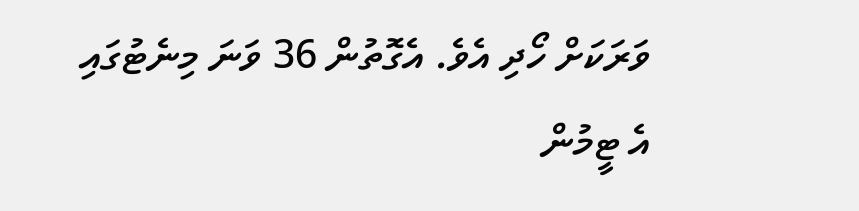ވަރަކަށް ހޯދި އެވެ. އެގޮތުން 36 ވަނަ މިނެޓުގައި އެ ޓީމުން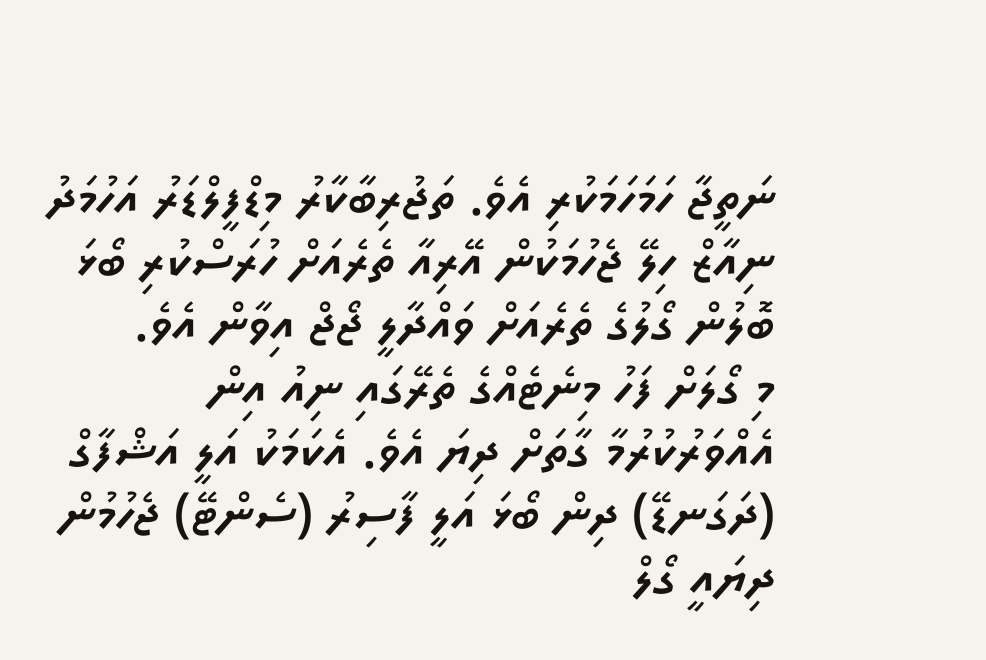ނަތީޖާ ހަމަހަމަކުރި އެވެ. ތަޖުރިބާކާރު މިޑްފީލްޑަރު އަހުމަދު ނިއާޒް ހިލޭ ޖެހުމަކުން އޭރިއާ ތެރެއަށް ހުރަސްކުރި ބޯޅަ ބޮލުން ގޯލުގެ ތެރެއަށް ވައްދާލީ ޖޯޖް އިވާން އެވެ.
މި ގޯލަށް ފަހު މިނެޓެއްގެ ތެރޭގައި ނިއު އިން އެއްވަރުކުރުމާ ގާތަށް ދިޔަ އެވެ. އެކަމަކު އަލީ އަޝްފާގް (ދަގަނޑޭ) ދިން ބޯޅަ އަލީ ފާސިރު (ސެންޓޭ) ޖެހުމުން ދިޔައީ ގޯލް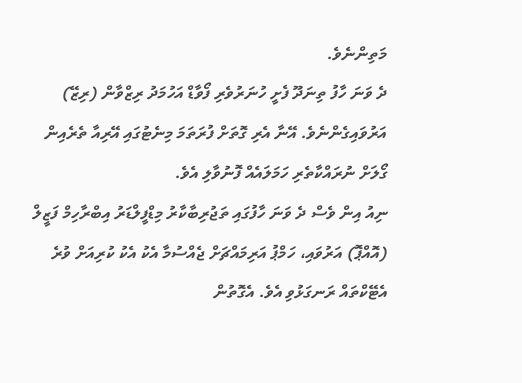މަތިންނެވެ.
ދެ ވަނަ ހާފު ތިނަދޫ ފެށީ ހުނަރުވެރި ފޯވާޑް އަހުމަދު ރިޒްވާން (ރިޒޭ) އަރުވައިގެންނެވެ. އޭނާ އެރި ގޮތަށް ފުރަތަމަ މިނެޓުގައި އޭރިއާ ތެރެއިން ގޯލަށް ނުރައްކާތެރި ހަމަލައެއް ފޮނުވާލި އެވެ.
ނިއު އިން ވެސް ދެ ވަނަ ހާފުގައި ތަޖުރިބާކާރު މިޑްފީލްޑަރު އިބްރާހިމް ފަޒީލް (އޮއްޕޮ) އަރުވައި، ހަމްޕު އަރިމައްޗަށް ޖެއްސުމާ އެކު އެކު ކުރިއަށް ވުރެ އެޓޭކްތައް ރަނގަޅުވި އެވެ. އެގޮތުން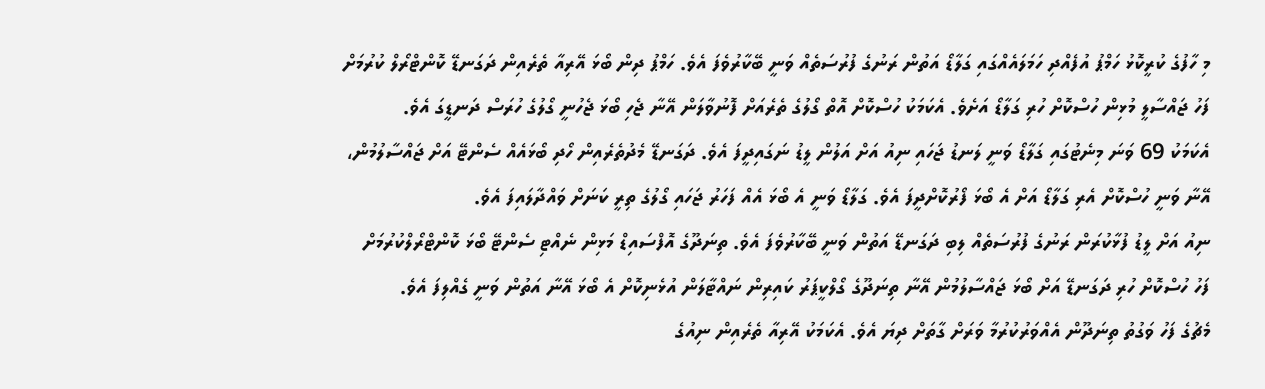މި ހާފުގެ ކުރީކޮޅު ހަމްޕު އުފެއްދި ހަމަލައެއްގައި ގަލާޑޯ އަތުން ރަނުގެ ފުރުސަތެއް ވަނީ ބޭކާރުވެފަ އެވެ. ހަމްޕު ދިން ބޯޅަ އޭރިއާ ތެރެއިން ދަގަނޑޭ ކޮންޓްރޯލް ކުރުމަށް ފަހު ޖައްސާލީ މުޅިން ހުސްކޮށް ހުރި ގަލާޑޯ އަށެވެ. އެކަމަކު ހުސްކޮށް އޮތް ގޯލުގެ ތެރެއަށް ފޮނުވާލަން އޭނާ ޖެހި ބޯޅަ ޖެހުނީ ގޯލުގެ ހުރަސް ދަނޑީގަ އެވެ.
އެކަމަކު 69 ވަނަ މިނެޓުގައި ގަލާޑޯ ވަނީ ލަނޑު ޖަހައި ނިއު އަށް އަލުން ލީޑު ނަގައިދީފަ އެވެ. ދަގަނޑޭ މެދުތެރެއިން ހޯދި ބޯޅައެއް ސެންޓޭ އަށް ޖައްސާލުމުން، އޭނާ ވަނީ ހުސްކޮށް އެރި ގަލާޑޯ އަށް އެ ބޯޅަ ފޯރުކޮށްދީފަ އެވެ. ގަލާޑޯ ވަނީ އެ ބޯޅަ އެއް ފަހަރު ޖަހައި ގޯލުގެ ތިރީ ކަނަށް ވައްދާލައިފަ އެވެ.
ނިއު އަށް ލީޑު ފުޅާކުރަން ރަނުގެ ފުރުސަތެއް ލިބި ދަގަނޑޭ އަތުން ވަނީ ބޭކާރުވެފަ އެވެ. ތިނަދޫގެ އޮފްސައިޑް މަޅިން ނެއްޓި ސެންޓޭ ބޯޅަ ކޮންޓްރޯލްކުރުމަށް ފަހު ހުސްކޮށް ހުރި ދަގަނޑޭ އަށް ބޯޅަ ޖައްސާލުމުން އޭނާ ތިނަދޫގެ ގޯލްކީޕަރު ކައިރިން ނައްޓާލަން އުޅެނިކޮށް އެ ބޯޅަ އޭނާ އަތުން ވަނީ ގެއްލިފަ އެވެ.
މެޗުގެ ފަހު ވަގުތު ތިނަދޫން އެއްވަރުކުރުމާ ވަރަށް ގާތަށް ދިޔަ އެވެ. އެކަމަކު އޭރިއާ ތެރެއިން ނިއުގެ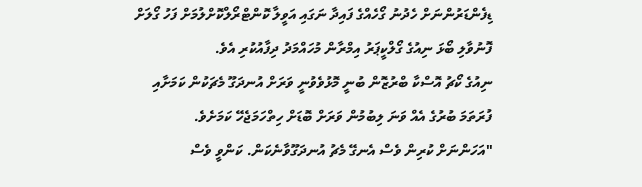ޑިފެންޑަރުންނަށް ހެދުނު ގޯހެއްގެ ފައިދާ ނަގައި އަވީލާ ކޮންޓްރޯލްކޮށްލުމަށް ފަހު ގޯލަށް ފޮނުވާލި ބޯޅަ ނިއުގެ ގޯލްކީޕަރު އިމްރާން މުހައްމަދު ދިފާއުކުރި އެވެ.
ނިއުގެ ކޯޗު އޮސްކާ ބްރުޒޮން ބުނީ މޮޅުވެވުނީ ވަރަށް އުނދަގޫ މެޗަކުން ކަމަށާއި ފުރަތަމަ ބުރުގެ އެއް ވަނަ ލިބުމުން ވަރަށް ބޮޑަށް ހިތްހަމަޖެހޭ ކަމަށެވެ.
"އަހަންނަށް ކުރިން ވެސް އެނގޭ މެޗު އުނދަގޫވާނެކަން. ކަންވީ ވެސް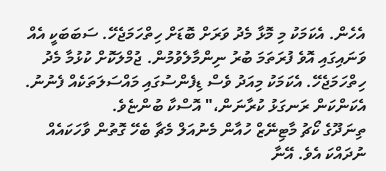އެހެން. އެކަމަކު މި މޮޅާ މެދު ވަރަށް ބޮޑަށް ހިތްހަމަޖެހޭ. ސަބަބަކީ އެއް ވަނައިގައި އޮވެ ފުރަތަމަ ބުރު ނިންމާލެވުމުން. ޖުމްލަކޮށް ކުޅުމާ މެދު ހިތްހަމަޖެހޭ. އެކަމަކު މިއަދު ވެސް ޑިފެންސުގައި މައްސަލަތަކެއް ފެނުނު. އެކަންކަން ރަނގަޅު ކުރާނަން،" އޮސްކާ ބުންޏެވެ.
ތިނަދޫގެ ކޯޗު މާޓިނޭޒް ހުއާން މެނުއަލް މެޗާ ބެހޭ ގޮތުން ވާހަކައެއް ނުދައްކަ އެވެ. އޭނާ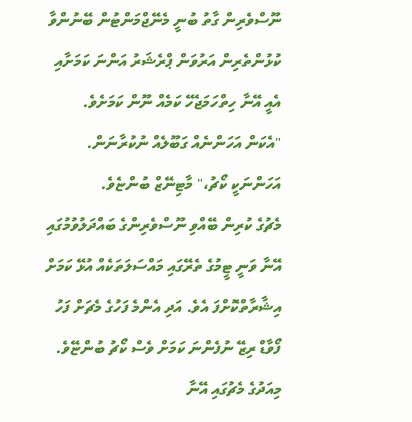ނޫސްވެރިން ގާތު ބުނީ މެނޭޖްމަންޓުން ބޭނުންވާ ކުޅުންތެރިން އަރުވަން ޕްރެޝަރު އަންނަ ކަމަށާއި އެއީ އޭނާ ހިތްހަމަޖެހޭ ކަމެއް ނޫން ކަމަށެވެ.
"އެކަން އަހަންނެއް ގަބޫލެއް ނުކުރާނަން. އަހަންނަކީ ކޯޗު،" މާޓިނޭޒް ބުންޏެވެ.
މެޗުގެ ކުރިން ބޭއްވި ނޫސްވެރިންގެ ބައްދަލުވުމުގައި އޭނާ ވަނީ ޓީމުގެ ތެރޭގައި މައްސަލަތަކެއް އުޅޭ ކަމަށް އިޝާރާތްކޮށްފަ އެވެ. އަދި އެންމެ ފަހުގެ މެޗަށް ފަހު ފޯވާޑް ރިޒޭ ނުފެންނަ ކަމަށް ވެސް ކޯޗު ބުންޏޭވެ. މިއަދުގެ މެޗުގައި އޭނާ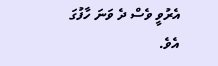އެރުވީ ވެސް ދެ ވަނަ ހާފުގަ އެވެ.